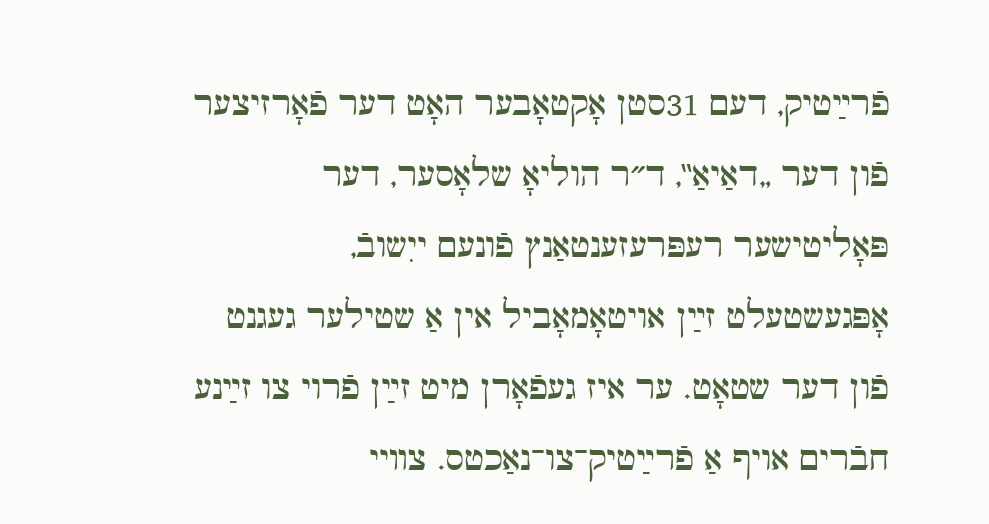פֿרײַטיק, דעם 31סטן אָקטאָבער האָט דער פֿאָרזיצער פֿון דער „דאַיאַ‟, ד״ר הוליאָ שלאָסער, דער פּאָליטישער רעפּרעזענטאַנץ פֿונעם ייִשובֿ, אָפּגעשטעלט זײַן אויטאָמאָביל אין אַ שטילער געגנט פֿון דער שטאָט. ער איז געפֿאָרן מיט זײַן פֿרוי צו זײַנע חבֿרים אויף אַ פֿרײַטיק־צו־נאַכטס. צװיי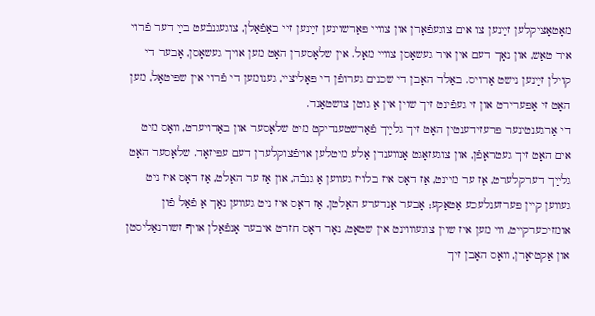מאָטאָציקלען זײַנען צו אים צוגעפֿאָרן און צװיי פּאַרשוינען זײַנען זיי באַפֿאַלן, צוגעגנבֿעט בײַ דער פֿרוי איר טאַש, און נאָך דעם אין איר געשאָסן צװיי מאָל. אין שלאָסערן האָט מען אויך געשאָסן, אָבער די קוילן זײַנען נישט אַרויס. באַלד האָבן די שכנים גערופֿן די פּאָליציי, גענומען די פֿרוי אין שפּיטאָל, מען האָט זי אָפּערירט און זי געפֿינט זיך שוין אין אַ גוטן צושטאַנד.
די אַרגענטינער פּרעזידענטין האָט זיך גלײַך פֿאַרשטענדיקט מיט שלאָסער און באַדויערט, װאָס מיט אים האָט זיך געטראָפֿן, און צוגעזאָגט אָנװענדן אַלע מיטלען אויפֿצוקלערן דעם עפּיזאָד. שלאָסער האָט גלײַך דערקלערט, אַז ער מיינט, אַז דאָס איז בלויז געװען אַ גנבֿה, און אַז ער האַלט, אַז דאָס איז ניט געװען קיין פּערזענלעכע אַטאַקע; אָבער אַנדערע האַלטן, אַז דאָס איז ניט געװען נאָך אַ פֿאַל פֿון אומזיכערקייט, װי מען איז שוין צוגעװוינט אין שטאָט, נאָר דאָס חזרט איבער אָנפֿאַלן אויף זשורנאַליסטן און אַקטיאָרן, װאָס האָבן זיך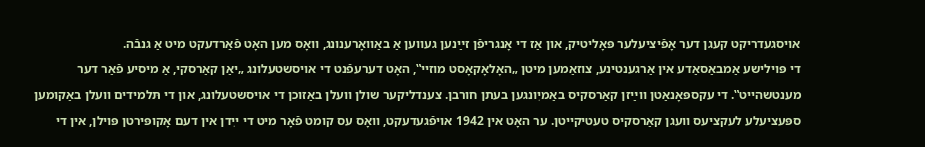אויסגעדריקט קעגן דער אָפֿיציעלער פּאָליטיק, און אַז די אָנגריפֿן זײַנען געװען אַ באַװאָרענונג, װאָס מען האָט פֿאַרדעקט מיט אַ גנבֿה.
די פּוילישע אַמבאַסאַדע אין אַרגענטינע, צוזאַמען מיטן „האָלאָקאָסט מוזיי‟, האָט דערעפֿנט די אויסשטעלונג „יאַן קאַרסקי, אַ מיסיע פֿאַר דער מענטשהייט‟. די עקספּאָנאַטן װײַזן קאַרסקיס באַמיִונגען בעתן חורבן. צענדליקער שולן װעלן באַזוכן די אויסשטעלונג, און די תּלמידים װעלן באַקומען ספּעציעלע לעקציעס װעגן קאַרסקיס טעטיקייטן. ער האָט אין 1942 אויפֿגעדעקט, װאָס עס קומט פֿאָר מיט די ייִדן אין דעם אָקופּירטן פּוילן, אין די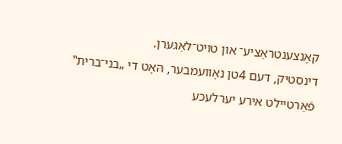קאָנצענטראַציע־ און טויט־לאַגערן.
דינסטיק, דעם 4טן נאָוועמבער, האָט די „בני־ברית‟ פֿאַרטיילט אירע יערלעכע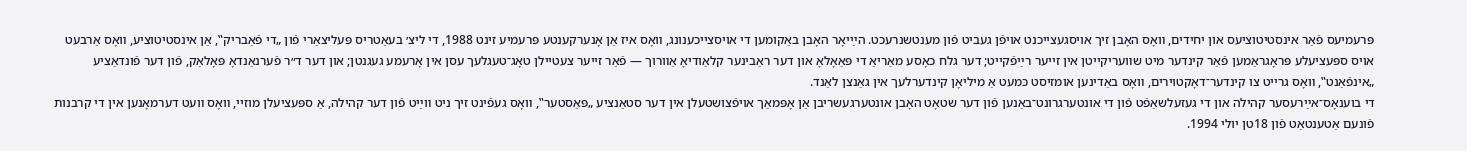פּרעמיעס פֿאַר אינסטיטוציעס און יחידים, װאָס האָבן זיך אויסגעצייכנט אויפֿן געביט פֿון מענטשנרעכט. הײַיאָר האָבן באַקומען די אויסצייכענונג, װאָס איז אַן אָנערקענטע פּרעמיע זינט 1988, די ליצ׳ בעאַטריס פּעליצאַרי פֿון „די פֿאַבריק‟, אַן אינסטיטוציע, װאָס אַרבעט אויס ספּעציעלע פּראָגראַמען פֿאַר קינדער מיט שװעריקייטן אין זייער רײַפֿקייט; דער גלח כאָסע מאַריאַ די פּאַאָלאָ און דער ראַבינער קלאַודיאָ אַװרוך — פֿאַר זייער צעטיילן טאָג־טעגלעך עסן אין אָרעמע געגנטן; און דער ד״ר פֿערנאַנדאָ פּאָלאַק, פֿון דער פֿונדאַציע „אינפֿאַנט‟, װאָס גרייט צו קינדער־דאָקטוירים, װאָס באַדינען אומזיסט כּמעט אַ מיליאָן קינדערלעך אין גאַנצן לאַנד.
די בוענאָס־אײַרעסער קהילה און די געזעלשאַפֿט פֿון די אונטערגרונט־באַנען פֿון דער שטאָט האָבן אונטערגעשריבן אַן אָפּמאַך אויפֿצושטעלן אין דער סטאַנציע „פּאַסטער‟, װאָס געפֿינט זיך ניט װײַט פֿון דער קהילה, אַ ספּעציעלן מוזיי, װאָס װעט דערמאָנען אין די קרבנות פֿונעם אַטענטאַט פֿון 18טן יולי 1994.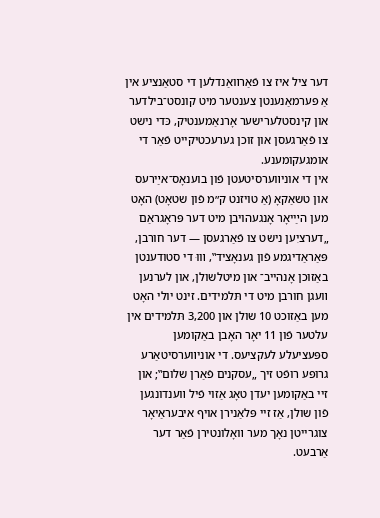דער ציל איז צו פֿאַרװאַנדלען די סטאַנציע אין אַ פּערמאַנענטן צענטער מיט קונסט־בילדער און קינסטלערישער אָרנאַמענטיק, כּדי נישט צו פֿאַרגעסן און זוכן גערעכטיקייט פֿאַר די אומגעקומענע.
אין די אוניװערסיטעטן פֿון בוענאָס־אײַרעס און טשאַקאָ (אַ טויזנט ק״מ פֿון שטאָט) האָט מען הײַיאָר אָנגעהויבן מיט דער פּראָגראַם „דערציִען נישט צו פֿאַרגעסן — דער חורבן, פּאַראַדיגמע פֿון גענאָציד‟, װוּ די סטודענטן באַזוכן אָנהייב־ און מיטלשולן, און לערנען װעגן חורבן מיט די תּלמידים. זינט יולי האָט מען באַזוכט 10 שולן און 3,200 תּלמידים אין עלטער פֿון 11 יאָר האָבן באַקומען ספּעציעלע לעקציעס. די אוניװערסיטאַרע גרופּע רופֿט זיך „עסקנים פֿאַרן שלום‟; און זיי באַקומען יעדן טאָג אַזוי פֿיל װענדונגען פֿון שולן, אַז זיי פּלאַנירן אויף איבעראַיאָר צוגרייטן נאָך מער װאָלונטירן פֿאַר דער אַרבעט.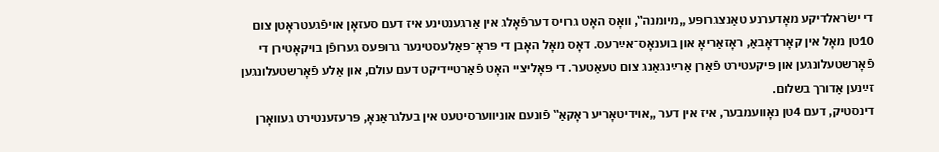די ישׂראלדיקע מאָדערנע טאַנצגרופּע „מיומנה‟, װאָס האָט גרויס דערפֿאָלג אין אַרגענטינע איז דעם סעזאָן אויפֿגעטראָטן צום 10טן מאָל אין קאָרדאָבאַ, ראָזאַריאָ און בוענאָס־אײַרעס. דאָס מאָל האָבן די פּראָ־פּאַלעסטינער גרופּעס גערופֿן בויקאָטירן די פֿאָרשטעלונגען און פּיקעטירט פֿאַרן אַרײַנגאַנג צום טעאַטער. די פּאָליציי האָט פֿאַרטיידיקט דעם עולם, און אַלע פֿאָרשטעלונגען זײַנען אַדורך בשלום.
דינסטיק, דעם 4טן נאָוועמבער, איז אין דער „אוידיטאָריע ראָקאַ‟ פֿונעם אוניװערסיטעט אין בעלגראַנאָ, פּרעזענטירט געװאָרן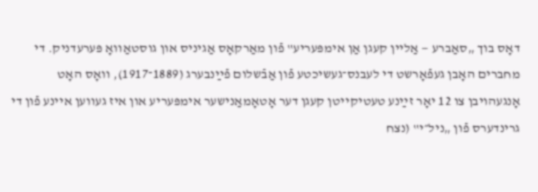דאָס בוך „סאַברע — אַליין קעגן אַן אימפּעריע‟ פֿון מאַרקאָס אַגיניס און גוסטאַװאָ פּערעדניק. די מחברים האָבן געפֿאָרשט די לעבנס־געשיכטע פֿון אַבֿשלום פֿײַנבערג (1889־1917), װאָס האָט אָנגעהויבן צו 12 יאָר זײַנע טעטיקייטן קעגן דער אָטאָמאַנישער אימפּעריע און איז געװען איינע פֿון די גרינדערס פֿון „ניל״י‟ (נצח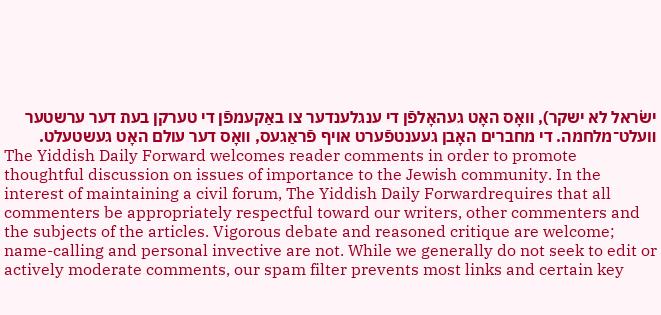ישׂראל לא ישקר), װאָס האָט געהאָלפֿן די ענגלענדער צו באַקעמפֿן די טערקן בעת דער ערשטער װעלט־מלחמה. די מחברים האָבן געענטפֿערט אויף פֿראַגעס, װאָס דער עולם האָט געשטעלט.
The Yiddish Daily Forward welcomes reader comments in order to promote thoughtful discussion on issues of importance to the Jewish community. In the interest of maintaining a civil forum, The Yiddish Daily Forwardrequires that all commenters be appropriately respectful toward our writers, other commenters and the subjects of the articles. Vigorous debate and reasoned critique are welcome; name-calling and personal invective are not. While we generally do not seek to edit or actively moderate comments, our spam filter prevents most links and certain key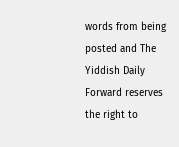words from being posted and The Yiddish Daily Forward reserves the right to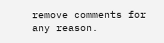remove comments for any reason.